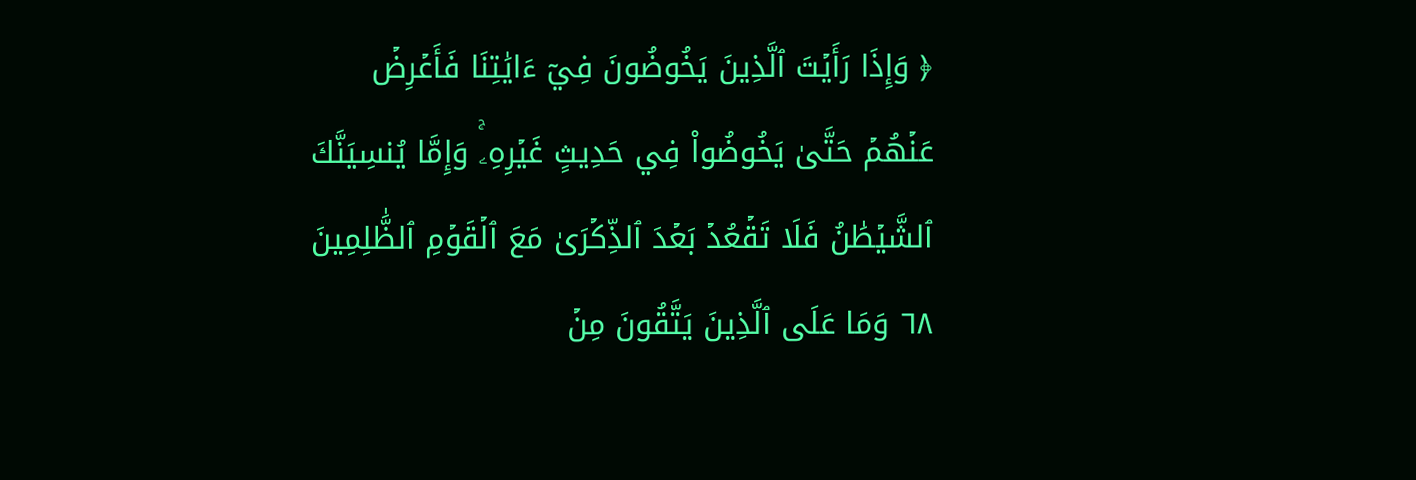﴿ وَإِذَا رَأَيۡتَ ٱلَّذِينَ يَخُوضُونَ فِيٓ ءَايَٰتِنَا فَأَعۡرِضۡ عَنۡهُمۡ حَتَّىٰ يَخُوضُواْ فِي حَدِيثٍ غَيۡرِهِۦۚ وَإِمَّا يُنسِيَنَّكَ ٱلشَّيۡطَٰنُ فَلَا تَقۡعُدۡ بَعۡدَ ٱلذِّكۡرَىٰ مَعَ ٱلۡقَوۡمِ ٱلظَّٰلِمِينَ ٦٨ وَمَا عَلَى ٱلَّذِينَ يَتَّقُونَ مِنۡ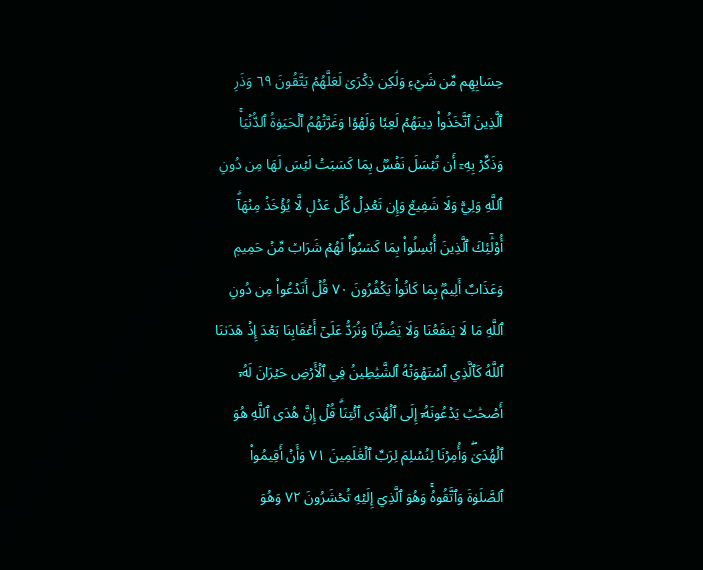حِسَابِهِم مِّن شَيۡءٖ وَلَٰكِن ذِكۡرَىٰ لَعَلَّهُمۡ يَتَّقُونَ ٦٩ وَذَرِ ٱلَّذِينَ ٱتَّخَذُواْ دِينَهُمۡ لَعِبٗا وَلَهۡوٗا وَغَرَّتۡهُمُ ٱلۡحَيَوٰةُ ٱلدُّنۡيَاۚ وَذَكِّرۡ بِهِۦٓ أَن تُبۡسَلَ نَفۡسُۢ بِمَا كَسَبَتۡ لَيۡسَ لَهَا مِن دُونِ ٱللَّهِ وَلِيّٞ وَلَا شَفِيعٞ وَإِن تَعۡدِلۡ كُلَّ عَدۡلٖ لَّا يُؤۡخَذۡ مِنۡهَآۗ أُوْلَٰٓئِكَ ٱلَّذِينَ أُبۡسِلُواْ بِمَا كَسَبُواْۖ لَهُمۡ شَرَابٞ مِّنۡ حَمِيمٖ وَعَذَابٌ أَلِيمُۢ بِمَا كَانُواْ يَكۡفُرُونَ ٧٠ قُلۡ أَنَدۡعُواْ مِن دُونِ ٱللَّهِ مَا لَا يَنفَعُنَا وَلَا يَضُرُّنَا وَنُرَدُّ عَلَىٰٓ أَعۡقَابِنَا بَعۡدَ إِذۡ هَدَىٰنَا ٱللَّهُ كَٱلَّذِي ٱسۡتَهۡوَتۡهُ ٱلشَّيَٰطِينُ فِي ٱلۡأَرۡضِ حَيۡرَانَ لَهُۥٓ أَصۡحَٰبٞ يَدۡعُونَهُۥٓ إِلَى ٱلۡهُدَى ٱئۡتِنَاۗ قُلۡ إِنَّ هُدَى ٱللَّهِ هُوَ ٱلۡهُدَىٰۖ وَأُمِرۡنَا لِنُسۡلِمَ لِرَبِّ ٱلۡعَٰلَمِينَ ٧١ وَأَنۡ أَقِيمُواْ ٱلصَّلَوٰةَ وَٱتَّقُوهُۚ وَهُوَ ٱلَّذِيٓ إِلَيۡهِ تُحۡشَرُونَ ٧٢ وَهُوَ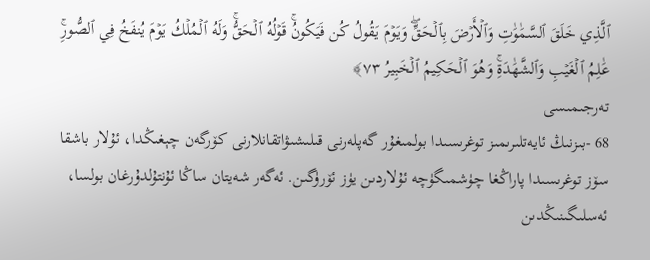ٱلَّذِي خَلَقَ ٱلسَّمَٰوَٰتِ وَٱلۡأَرۡضَ بِٱلۡحَقِّۖ وَيَوۡمَ يَقُولُ كُن فَيَكُونُۚ قَوۡلُهُ ٱلۡحَقُّۚ وَلَهُ ٱلۡمُلۡكُ يَوۡمَ يُنفَخُ فِي ٱلصُّورِۚ عَٰلِمُ ٱلۡغَيۡبِ وَٱلشَّهَٰدَةِۚ وَهُوَ ٱلۡحَكِيمُ ٱلۡخَبِيرُ ٧٣﴾
تەرجىمىسى
68 -بىزنىڭ ئايەتلىرىمىز توغرىسىدا بولمىغۇر گەپلەرنى قىلىشىۋاتقانلارنى كۆرگەن چېغىڭدا، ئۇلار باشقا سۆز توغرىسىدا پاراڭغا چۈشمىگۈچە ئۇلاردىن يۈز ئۆرۈگىن. ئەگەر شەيتان ساڭا ئۇنتۇلدۇرغان بولسا، ئەسلىگىنىڭدىن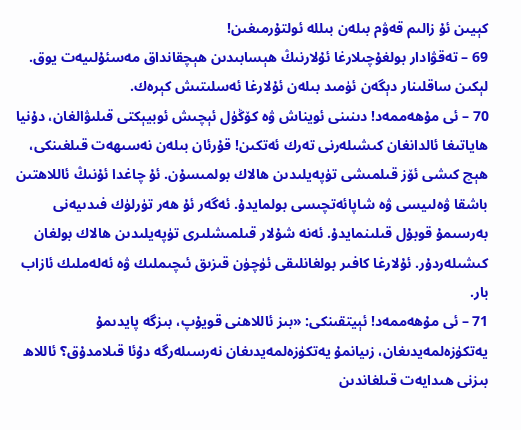كېيىن ئۇ زالىم قەۋم بىلەن بىللە ئولتۇرمىغىن!
69 – تەقۋادار بولغۇچىلارغا ئۇلارنىڭ ھېسابىدىن ھېچقانداق مەسئۇلىيەت يوق. لېكىن ساقلىنار دېگەن ئۈمىد بىلەن ئۇلارغا ئەسلىتىش كېرەك.
70 – ئى مۇھەممەد! دىنىنى ئويناش ۋە كۆڭۈل ئېچىش ئوبيېكتى قىلىۋالغان، دۇنيا ھاياتىغا ئالدانغان كىشىلەرنى تەرك ئەتكىن! قۇرئان بىلەن نەسىھەت قىلغىنكى، ھېچ كىشى ئۆز قىلمىشى تۈپەيلىدىن ھالاك بولمىسۇن. ئۇ چاغدا ئۇنىڭ ئاللاھتىن باشقا ۋەلىيسى ۋە شاپائەتچىسى بولمايدۇ. ئەگەر ئۇ ھەر تۈرلۈك فىدىيەنى بەرسىمۇ قوبۇل قىلىنمايدۇ. ئەنە شۇلار قىلمىشلىرى تۈپەيلىدىن ھالاك بولغان كىشىلەردۇر. ئۇلارغا كافىر بولغانلىقى ئۈچۈن قىزىق ئىچىملىك ۋە ئەلەملىك ئازاب بار.
71 – ئى مۇھەممەد! ئېيتقىنكى: «بىز ئاللاھنى قويۇپ، بىزگە پايدىمۇ يەتكۈزەلمەيدىغان، زىيانمۇ يەتكۈزەلمەيدىغان نەرسىلەرگە دۇئا قىلامدۇق؟ ئاللاھ بىزنى ھىدايەت قىلغاندىن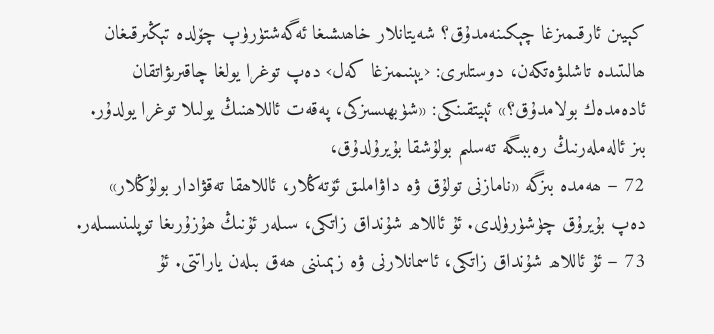كېيىن ئارقىمىزغا چېكىنەمدۇق؟ شەيتانلار خاھىشىغا ئەگەشتۈرۈپ چۆلدە تېڭىرقىغان ھالىتىدە تاشلىۋەتكەن، دوستلىرى: ‹يېنىمىزغا كەل› دەپ توغرا يولغا چاقىرىۋاتقان ئادەمدەك بولامدۇق؟» ئېيتقىنكى: «شۈبھىسىزكى، پەقەت ئاللاھنىڭ يولىلا توغرا يولدۇر. بىز ئالەملەرنىڭ رەببىگە تەسلىم بولۇشقا بۇيرۇلدۇق،
72 – ھەمدە بىزگە «نامازنى تولۇق ۋە داۋاملىق ئۆتەڭلار، ئاللاھقا تەقۋادار بولۇڭلار» دەپ بۇيرۇق چۈشۈرۈلدى. ئۇ ئاللاھ شۇنداق زاتكى، سىلەر ئۇنىڭ ھۇزۇرىغا توپلىنىسىلەر.
73 – ئۇ ئاللاھ شۇنداق زاتكى، ئاسمانلارنى ۋە زېمىننى ھەق بىلەن ياراتتى. ئۇ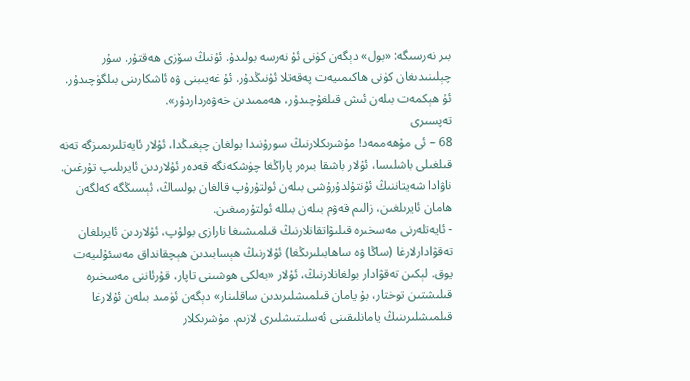بىر نەرسىگە: «بول» دېگەن كۈنى ئۇ نەرسە بولىدۇ. ئۇنىڭ سۆزى ھەقتۇر. سۇر چېلىنىدىغان كۈنى ھاكىمىيەت پەقەتلا ئۇنىڭدۇر. ئۇ غەيىبنى ۋە ئاشكارىنى بىلگۈچىدۇر. ئۇ ھېكمەت بىلەن ئىش قىلغۇچىدۇر، ھەممىدىن خەۋەرداردۇر».
تەپسىرى
68 – ئى مۇھەممەد! مۇشرىكلارنىڭ سورۇنىدا بولغان چېغىڭدا، ئۇلار ئايەتلىرىمىزگە تەنە قىلغىلى باشلىسا، ئۇلار باشقا بىرەر پاراڭغا چۈشكەنگە قەدەر ئۇلاردىن ئايرىلىپ تۇرغىن. ناۋادا شەيتاننىڭ ئۇنتۇلدۇرۇشى بىلەن ئولتۇرۇپ قالغان بولساڭ، ئېسىڭگە كەلگەن ھامان ئايرىلغىن، زالىم قەۋم بىلەن بىللە ئولتۇرمىغىن.
- ئايەتلەرنى مەسخىرە قىلىۋاتقانلارنىڭ قىلمىشىغا نارازى بولۇپ، ئۇلاردىن ئايرىلغان تەقۋادارلارغا (ساڭا ۋە ساھابىلىرىڭغا) ئۇلارنىڭ ھېسابىدىن ھېچقانداق مەسئۇلىيەت يوق. لېكىن تەقۋادار بولغانلارنىڭ، ئۇلار «بەلكى ھوشىنى تاپار، قۇرئاننى مەسخىرە قىلىشتىن توختار، بۇ يامان قىلمىشلىرىدىن ساقلىنار» دېگەن ئۈمىد بىلەن ئۇلارغا قىلمىشلىرىنىڭ يامانلىقىنى ئەسلىتىشلىرى لازىم. مۇشرىكلار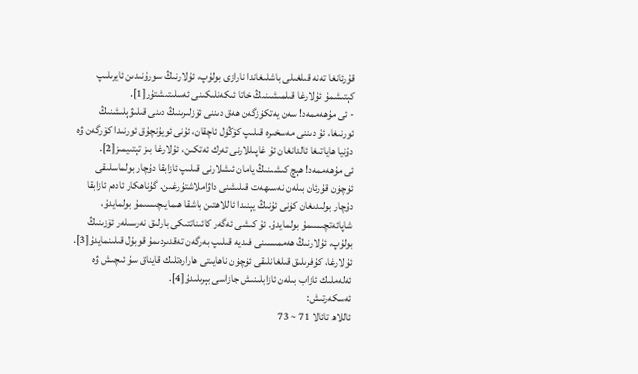قۇرئانغا تەنە قىلغىلى باشلىغاندا نارازى بولۇپ، ئۇلارنىڭ سورۇنىدىن ئايرىلىپ كېتىشمۇ ئۇلارغا قىلمىشىنىڭ خاتا ئىكەنلىكىنى ئەسلىتىشتۇر[1].
- ئى مۇھەممەد! سەن يەتكۈزگەن ھەق دىننى ئۆزلىرىنىڭ دىنى قىلىۋېلىشنىڭ ئورنىغا، ئۇ دىننى مەسخىرە قىلىپ كۆڭۈل ئاچقان، ئۇنى ئويۇنچۇق ئورنىدا كۆرگەن ۋە دۇنيا ھاياتىغا ئالدانغان ئۇ غاپىللارنى تەرك ئەتكىن، ئۇلارغا بىز تېتىيمىز[2].
ئى مۇھەممەد! ھېچ كىشىنىڭ يامان ئىشلارنى قىلىپ ئازابقا دۇچار بولماسلىقى ئۈچۈن قۇرئان بىلەن نەسىھەت قىلىشنى داۋاملاشتۇرغىن. گۇناھكار ئادەم ئازابقا دۇچار بولىدىغان كۈنى ئۇنىڭ يېنىدا ئاللاھتىن باشقا ھىمايىچىسىمۇ بولمايدۇ، شاپائەتچىسىمۇ بولمايدۇ. ئۇ كىشى ئەگەر كائىناتتىكى بارلىق نەرسىلەر ئۆزىنىڭ بولۇپ، ئۇلارنىڭ ھەممىسىنى فىديە قىلىپ بەرگەن تەقدىردىمۇ قوبۇل قىلىنمايدۇ[3]. ئۇلارغا، كۇفرىلىق قىلغانلىقى ئۈچۈن ناھايىتى ھارارەتلىك قايناق سۇ ئىچىش ۋە ئەلەملىك ئازاب بىلەن ئازابلىنىش جازاسى بېرىلىدۇ[4].
ئەسكەرتىش:
ئاللاھ تائالا 71 ~ 73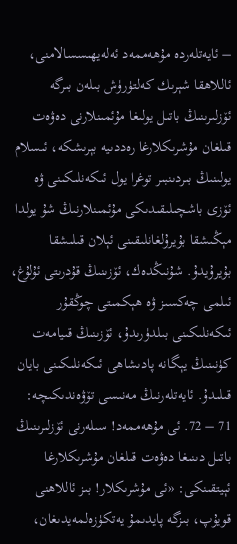– ئايەتلەردە مۇھەممەد ئەلەيھىسسالامنى، ئاللاھقا شېرىك كەلتۈرۈش بىلەن بىرگە ئۆزلىرىنىڭ باتىل يولىغا مۇئمىنلارنى دەۋەت قىلغان مۇشرىكلارغا رەددىيە بېرىشكە، ئىسلام يولىنىڭ بىردىنبىر توغرا يول ئىكەنلىكىنى ۋە ئۆزى باشچىلىقىدىكى مۇئمىنلارنىڭ شۇ يولدا مېڭىشقا بۇيرۇلغانلىقىنى ئېلان قىلىشقا بۇيرۇيدۇ. شۇنىڭدەك، ئۆزىنىڭ قۇدرىتى ئۇلۇغ، ئىلمى چەكسىز ۋە ھېكمىتى چوڭقۇر ئىكەنلىكىنى بىلدۈرىدۇ، ئۆزىنىڭ قىيامەت كۈنىنىڭ يېگانە پادىشاھى ئىكەنلىكىنى بايان قىلىدۇ. ئايەتلەرنىڭ مەنىسى تۆۋەندىكىچە:
71 – 72. ئى مۇھەممەد! سىلەرنى ئۆزلىرىنىڭ باتىل دىنىغا دەۋەت قىلغان مۇشرىكلارغا ئېيتقىنكى: «ئى مۇشرىكلار! بىز ئاللاھنى قويۇپ، بىزگە پايدىمۇ يەتكۈزەلمەيدىغان،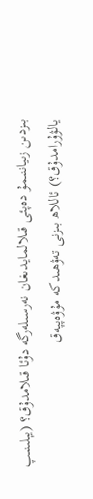بىزدىن زىياننىمۇ دەپئى قىلالمايدىغان نەرسىلەرگە دۇئا قىلامدۇق؟ (يېلىنىپ يالۋۇرامدۇق؟) ئاللاھ بىزنى تەۋھىدكە مۇۋەپپەق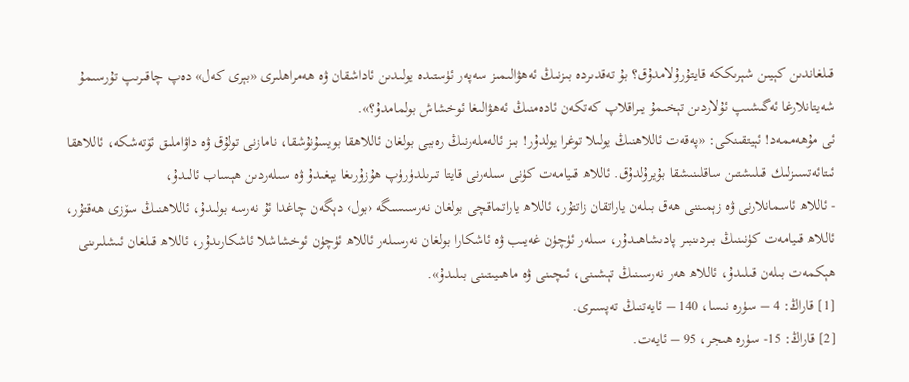قىلغاندىن كېيىن شېرىككە قايتۇرۇلامدۇق؟ بۇ تەقدىردە بىزنىڭ ئەھۋالىمىز سەپەر ئۈستىدە يولىدىن ئاداشقان ۋە ھەمراھلىرى «بېرى كەل» دەپ چاقىرىپ تۇرسىمۇ شەيتانلارغا ئەگىشىپ ئۇلاردىن تېخىمۇ يىراقلاپ كەتكەن ئادەمنىڭ ئەھۋالىغا ئوخشاش بولمامدۇ؟».
ئى مۇھەممەد! ئېيتقىنكى: «پەقەت ئاللاھنىڭ يولىلا توغرا يولدۇر! بىز ئالەملەرنىڭ رەببى بولغان ئاللاھقا بويسۇنۇشقا، نامازنى تولۇق ۋە داۋاملىق ئۆتەشكە، ئاللاھقا ئىتائەتسىزلىك قىلىشتىن ساقلىنىشقا بۇيرۇلدۇق. ئاللاھ قىيامەت كۈنى سىلەرنى قايتا تىرىلدۈرۈپ ھۇزۇرىغا يېغىدۇ ۋە سىلەردىن ھېساب ئالىدۇ،
- ئاللاھ ئاسمانلارنى ۋە زېمىننى ھەق بىلەن ياراتقان زاتتۇر، ئاللاھ ياراتماقچى بولغان نەرسىسىگە ‹بول› دېگەن چاغدا ئۇ نەرسە بولىدۇ، ئاللاھنىڭ سۆزى ھەقتۇر، ئاللاھ قىيامەت كۈنىنىڭ بىردىنبىر پادىشاھىدۇر، سىلەر ئۈچۈن غەيىب ۋە ئاشكارا بولغان نەرسىلەر ئاللاھ ئۈچۈن ئوخشاشلا ئاشكارىدۇر، ئاللاھ قىلغان ئىشلىرىنى ھېكمەت بىلەن قىلىدۇ، ئاللاھ ھەر نەرسىنىڭ تېشىنى، ئىچىنى ۋە ماھىيىتىنى بىلىدۇ».
[1] قاراڭ: 4 – سۈرە نىسا، 140 – ئايەتنىڭ تەپسىرى.
[2] قاراڭ: 15- سۈرە ھىجر، 95 – ئايەت.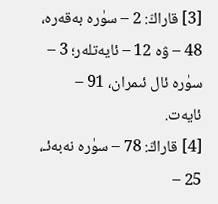[3] قاراڭ: 2 – سۈرە بەقەرە، 48 – ۋە 12 – ئايەتلەر؛ 3 – سۈرە ئال ئىمران، 91 – ئايەت.
[4] قاراڭ: 78 – سۈرە نەبەئـ، 25 –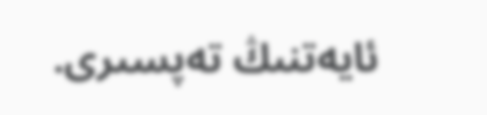ئايەتنىڭ تەپسىرى.